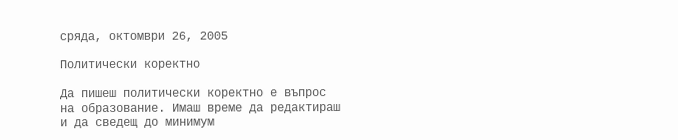сряда, октомври 26, 2005

Политически коректно

Да пишеш политически коректно е въпрос на образование. Имаш време да редактираш и да сведещ до минимум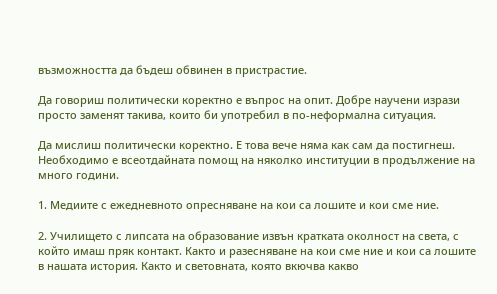възможността да бъдеш обвинен в пристрастие.

Да говориш политически коректно е въпрос на опит. Добре научени изрази просто заменят такива, които би употребил в по-неформална ситуация.

Да мислиш политически коректно. Е това вече няма как сам да постигнеш. Необходимо е всеотдайната помощ на няколко институции в продължение на много години.

1. Медиите с ежедневното опресняване на кои са лошите и кои сме ние.

2. Училището с липсата на образование извън кратката околност на света, с който имаш пряк контакт. Както и разесняване на кои сме ние и кои са лошите в нашата история. Както и световната, която вкючва какво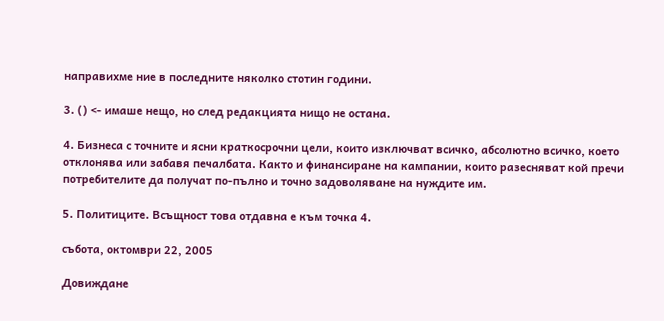направихме ние в последните няколко стотин години.

3. () <- имаше нещо, но след редакцията нищо не остана.

4. Бизнеса с точните и ясни краткосрочни цели, които изключват всичко, абсолютно всичко, което отклонява или забавя печалбата. Както и финансиране на кампании, които разесняват кой пречи потребителите да получат по-пълно и точно задоволяване на нуждите им.

5. Политиците. Всъщност това отдавна е към точка 4.

събота, октомври 22, 2005

Довиждане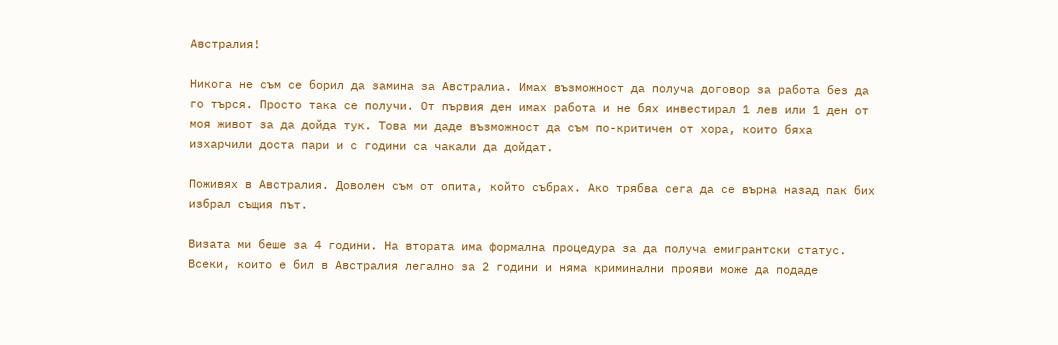Австралия!

Никога не съм се борил да замина за Австралиа. Имах възможност да получа договор за работа без да го търся. Просто така се получи. От първия ден имах работа и не бях инвестирал 1 лев или 1 ден от моя живот за да дойда тук. Това ми даде възможност да съм по-критичен от хора, които бяха изхарчили доста пари и с години са чакали да дойдат.

Поживях в Австралия. Доволен съм от опита, който събрах. Ако трябва сега да се върна назад пак бих избрал същия път.

Визата ми беше за 4 години. На втората има формална процедура за да получа емигрантски статус. Всеки, които е бил в Австралия легално за 2 години и няма криминални прояви може да подаде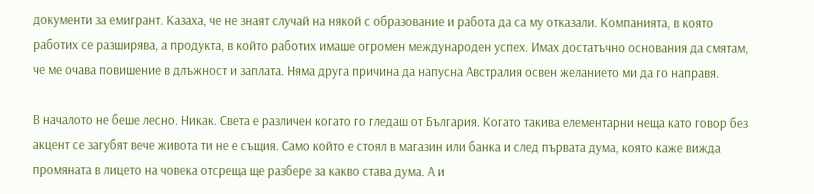документи за емигрант. Казаха, че не знаят случай на някой с образование и работа да са му отказали. Компанията, в която работих се разширява, а продукта, в който работих имаше огромен международен успех. Имах достатъчно основания да смятам, че ме очава повишение в длъжност и заплата. Няма друга причина да напусна Австралия освен желанието ми да го направя.

В началото не беше лесно. Никак. Света е различен когато го гледаш от България. Когато такива елементарни неща като говор без акцент се загубят вече живота ти не е същия. Само който е стоял в магазин или банка и след първата дума, която каже вижда промяната в лицето на човека отсреща ще разбере за какво става дума. А и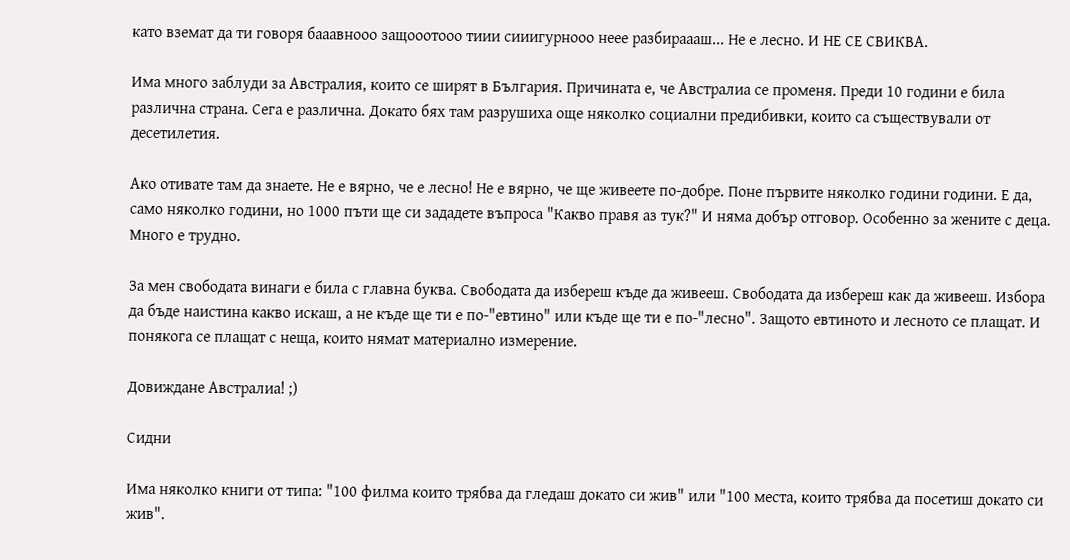като вземат да ти говоря бааавнооо защооотооо тиии сииигурнооо неее разбираааш... Не е лесно. И НЕ СЕ СВИКВА.

Има много заблуди за Австралия, които се ширят в България. Причината е, че Австралиа се променя. Преди 10 години е била различна страна. Сега е различна. Докато бях там разрушиха още няколко социални предибивки, които са съществували от десетилетия.

Ако отивате там да знаете. Не е вярно, че е лесно! Не е вярно, че ще живеете по-добре. Поне първите няколко години години. Е да, само няколко години, но 1000 пъти ще си зададете въпроса "Какво правя аз тук?" И няма добър отговор. Особенно за жените с деца. Много е трудно.

За мен свободата винаги е била с главна буква. Свободата да избереш къде да живееш. Свободата да избереш как да живееш. Избора да бъде наистина какво искаш, а не къде ще ти е по-"евтино" или къде ще ти е по-"лесно". Защото евтиното и лесното се плащат. И понякога се плащат с неща, които нямат материално измерение.

Довиждане Австралиа! ;)

Сидни

Има няколко книги от типа: "100 филма които трябва да гледаш докато си жив" или "100 места, които трябва да посетиш докато си жив".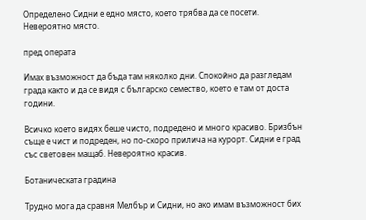Определено Сидни е едно място, което трябва да се посети. Невероятно място.

пред операта

Имах възможност да бъда там няколко дни. Спокойно да разгледам града както и да се видя с българско семество, което е там от доста години.

Всичко което видях беше чисто, подредено и много красиво. Бризбън съще е чист и подреден, но по-скоро прилича на курорт. Сидни е град със световен мащаб. Невероятно красив.

Ботаническата градина

Трудно мога да сравня Мелбър и Сидни, но ако имам възможност бих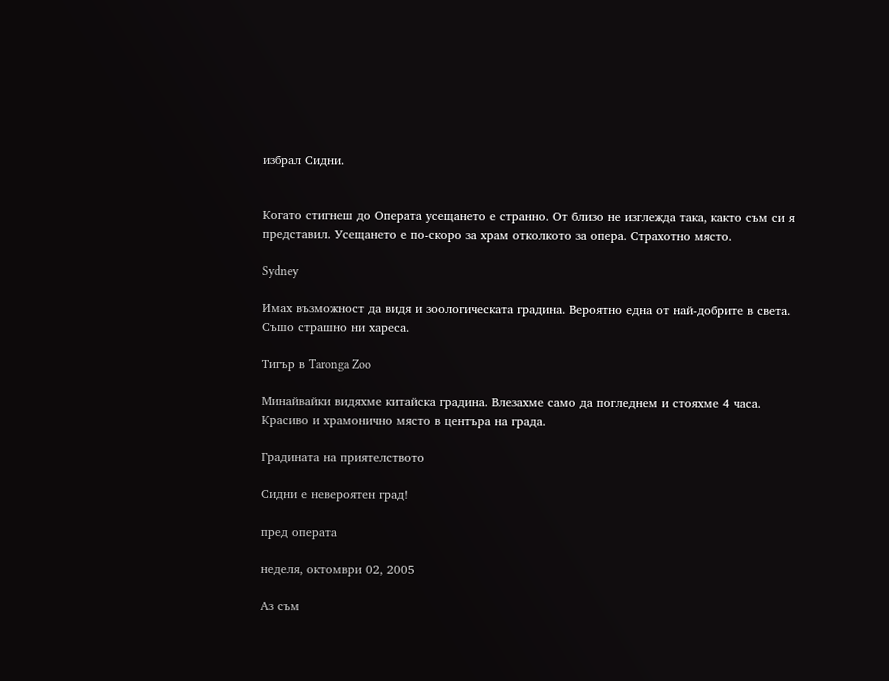избрал Сидни.


Когато стигнеш до Операта усещането е странно. От близо не изглежда така, както съм си я представил. Усещането е по-скоро за храм отколкото за опера. Страхотно място.

Sydney

Имах възможност да видя и зоологическата градина. Вероятно една от най-добрите в света. Съшо страшно ни хареса.

Тигър в Taronga Zoo

Минайвайки видяхме китайска градина. Влезахме само да погледнем и стояхме 4 часа. Красиво и храмонично място в центъра на града.

Градината на приятелството

Сидни е невероятен град!

пред операта

неделя, октомври 02, 2005

Аз съм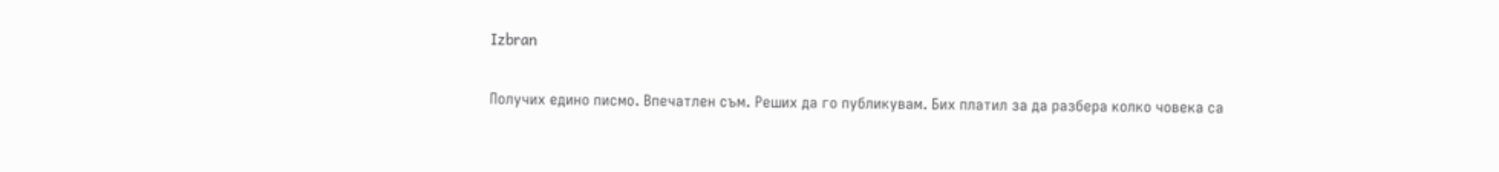Izbran

Получих едино писмо. Впечатлен съм. Реших да го публикувам. Бих платил за да разбера колко човека са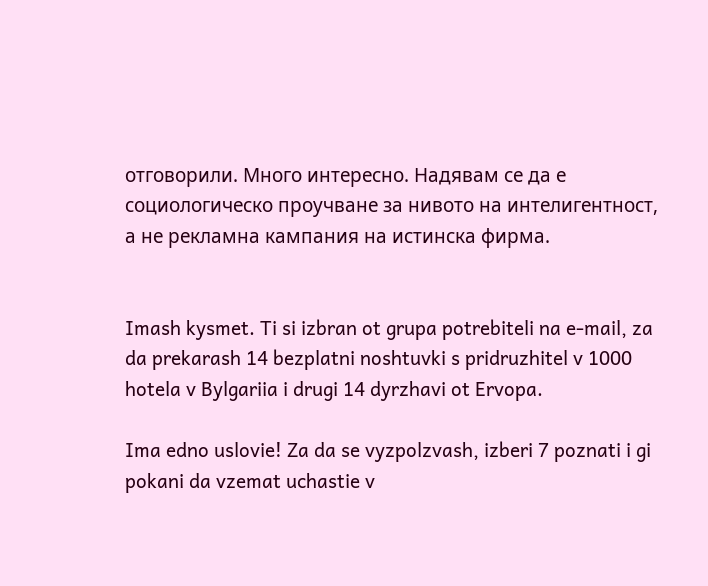отговорили. Много интересно. Надявам се да е социологическо проучване за нивото на интелигентност, а не рекламна кампания на истинска фирма.


Imash kysmet. Ti si izbran ot grupa potrebiteli na e-mail, za da prekarash 14 bezplatni noshtuvki s pridruzhitel v 1000 hotela v Bylgariia i drugi 14 dyrzhavi ot Ervopa.

Ima edno uslovie! Za da se vyzpolzvash, izberi 7 poznati i gi pokani da vzemat uchastie v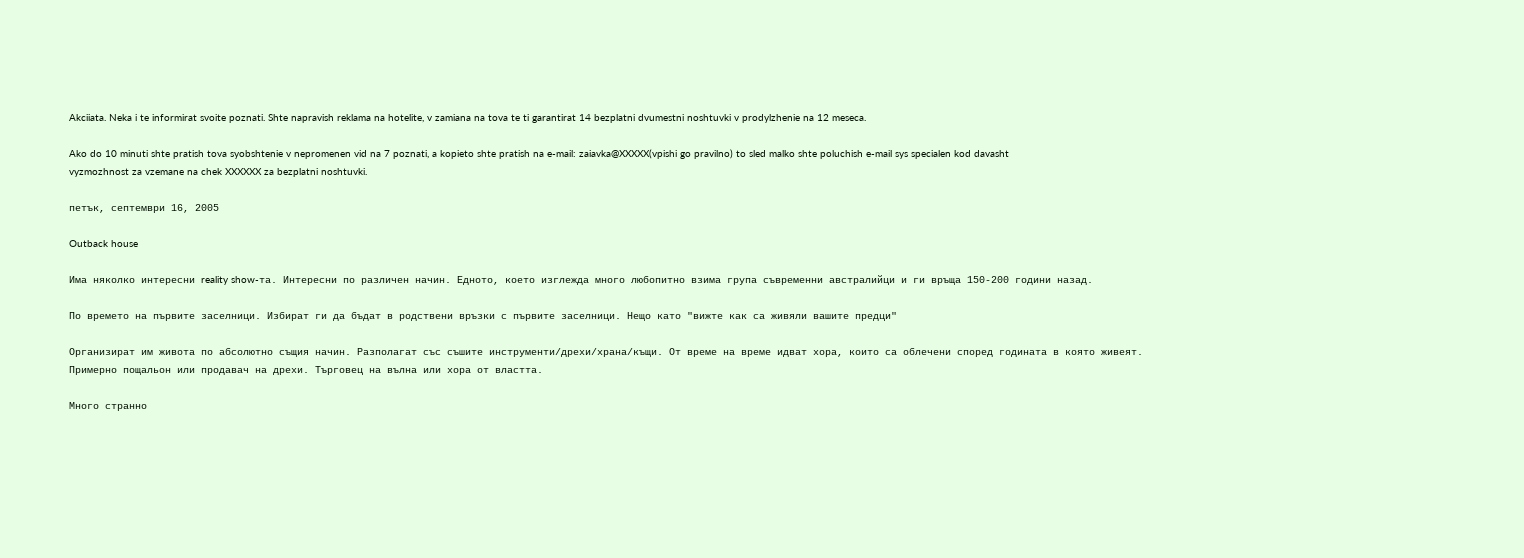Akciiata. Neka i te informirat svoite poznati. Shte napravish reklama na hotelite, v zamiana na tova te ti garantirat 14 bezplatni dvumestni noshtuvki v prodylzhenie na 12 meseca.

Ako do 10 minuti shte pratish tova syobshtenie v nepromenen vid na 7 poznati, a kopieto shte pratish na e-mail: zaiavka@XXXXX(vpishi go pravilno) to sled malko shte poluchish e-mail sys specialen kod davasht vyzmozhnost za vzemane na chek XXXXXX za bezplatni noshtuvki.

петък, септември 16, 2005

Outback house

Има няколко интересни reality show-та. Интересни по различен начин. Едното, което изглежда много любопитно взима група съвременни австралийци и ги връща 150-200 години назад.

По времето на първите заселници. Избират ги да бъдат в родствени връзки с първите заселници. Нещо като "вижте как са живяли вашите предци"

Организират им живота по абсолютно същия начин. Разполагат със съшите инструменти/дрехи/храна/къщи. От време на време идват хора, които са облечени според годината в която живеят. Примерно пощальон или продавач на дрехи. Търговец на вълна или хора от властта.

Много странно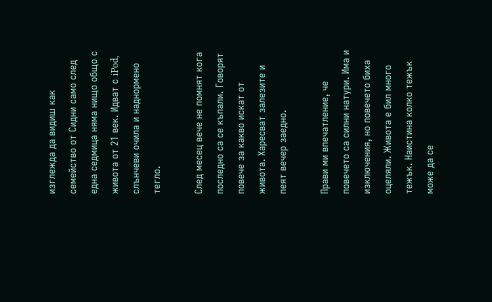изглежда да видиш как семейство от Сидни само след една седмица няма нищо общо с живота от 21 век. Идват с iPod, слънчеви очила и наднормено тегло.

След месец вече не помнят кога последно са се къпали. Говорят повече за какво искат от живота. Харесват залезите и пеят вечер заедно.

Прави ми впечатление, че повечето са силни натури. Има и изключения, но повечето биха оцеляли. Живота е бил много тежък. Наистина колко тежък може да се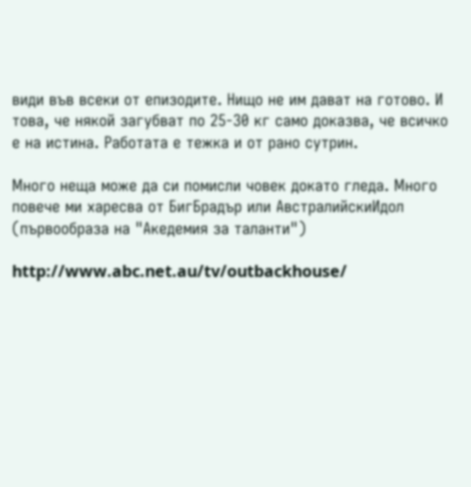види във всеки от епизодите. Нищо не им дават на готово. И това, че някой загубват по 25-30 кг само доказва, че всичко е на истина. Работата е тежка и от рано сутрин.

Много неща може да си помисли човек докато гледа. Много повече ми харесва от БигБрадър или АвстралийскиИдол (първообраза на "Акедемия за таланти")

http://www.abc.net.au/tv/outbackhouse/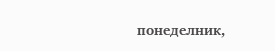понеделник,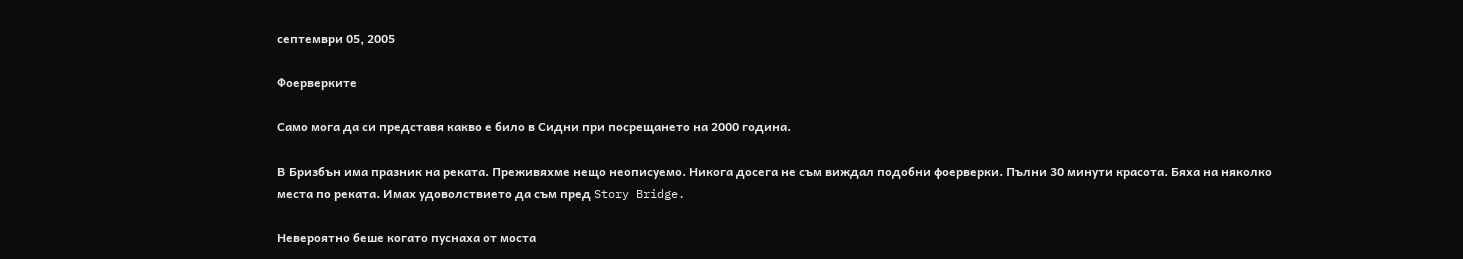септември 05, 2005

Фоерверките

Само мога да си представя какво е било в Сидни при посрещането на 2000 година.

В Бризбън има празник на реката. Преживяхме нещо неописуемо. Никога досега не съм виждал подобни фоерверки. Пълни 30 минути красота. Бяха на няколко места по реката. Имах удоволствието да съм пред Story Bridge.

Невероятно беше когато пуснаха от моста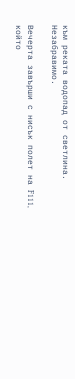към реката водопад от светлина. Незабравимо.

Вечерта завърши с нисък полет на F111, който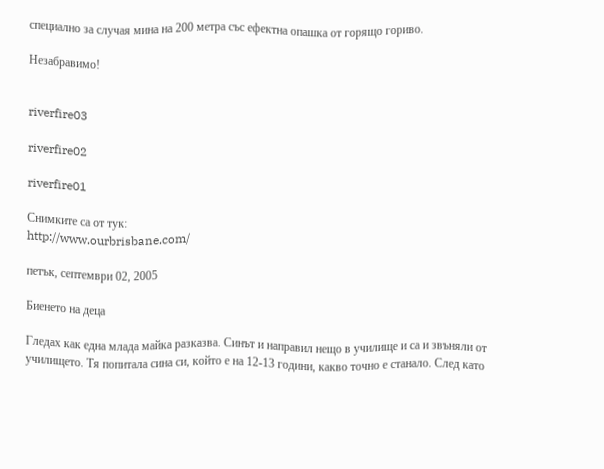специално за случая мина на 200 метра със ефектна опашка от горящо гориво.

Незабравимо!


riverfire03

riverfire02

riverfire01

Снимките са от тук:
http://www.ourbrisbane.com/

петък, септември 02, 2005

Биенето на деца

Гледах как една млада майка разказва. Синът и направил нещо в училище и са и звъняли от училището. Тя попитала сина си, който е на 12-13 години, какво точно е станало. След като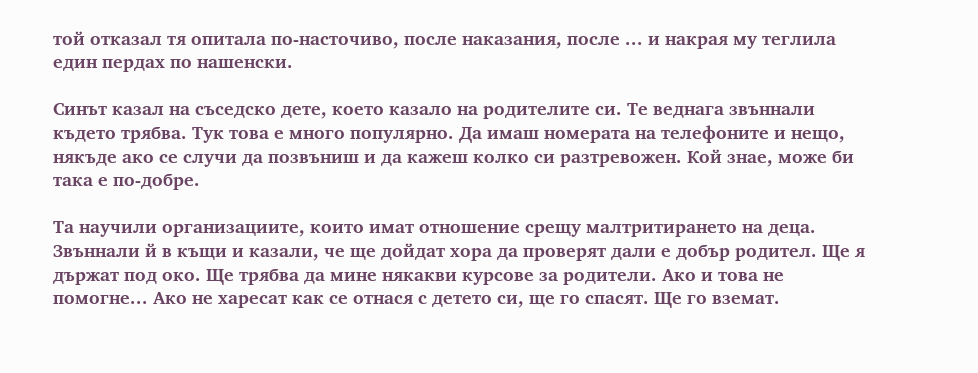той отказал тя опитала по-насточиво, после наказания, после ... и накрая му теглила един пердах по нашенски.

Синът казал на съседско дете, което казало на родителите си. Те веднага звъннали където трябва. Тук това е много популярно. Да имаш номерата на телефоните и нещо, някъде ако се случи да позвъниш и да кажеш колко си разтревожен. Кой знае, може би така е по-добре.

Та научили организациите, които имат отношение срещу малтритирането на деца. Звъннали й в къщи и казали, че ще дойдат хора да проверят дали е добър родител. Ще я държат под око. Ще трябва да мине някакви курсове за родители. Ако и това не помогне... Ако не харесат как се отнася с детето си, ще го спасят. Ще го вземат.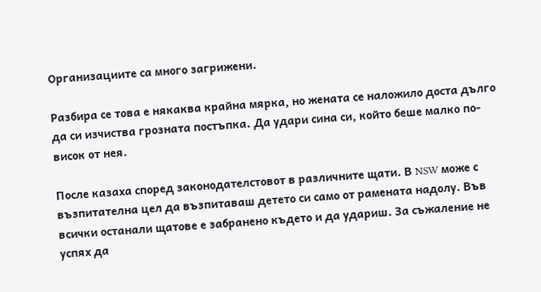Организациите са много загрижени.

Разбира се това е някаква крайна мярка, но жената се наложило доста дълго да си изчиства грозната постъпка. Да удари сина си, който беше малко по-висок от нея.

После казаха според законодателстовот в различните щати. В NSW може с възпитателна цел да възпитаваш детето си само от рамената надолу. Във всички останали щатове е забранено където и да удариш. За съжаление не успях да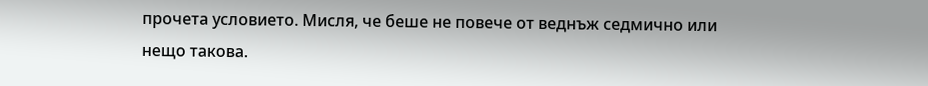прочета условието. Мисля, че беше не повече от веднъж седмично или нещо такова.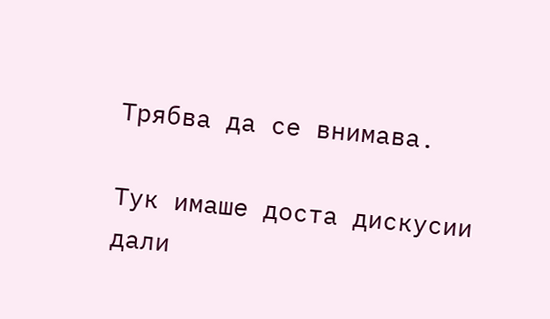Трябва да се внимава.

Тук имаше доста дискусии дали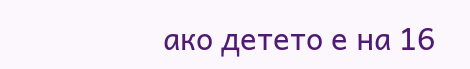ако детето е на 16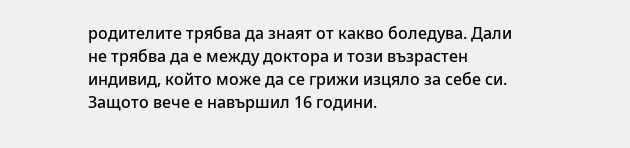родителите трябва да знаят от какво боледува. Дали не трябва да е между доктора и този възрастен индивид, който може да се грижи изцяло за себе си. Защото вече е навършил 16 години.